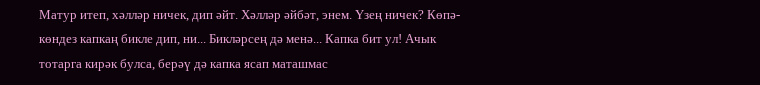Матур итеп, хәлләр ничек, дип әйт. Хәлләр әйбәт, энем. Үзең ничек? Көпә-көндез капкаң бикле дип, ни... Бикләрсең дә менә... Капка бит ул! Ачык тотарга кирәк булса, берәү дә капка ясап маташмас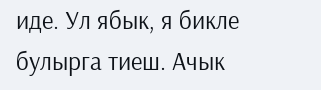иде. Ул ябык, я бикле булырга тиеш. Ачык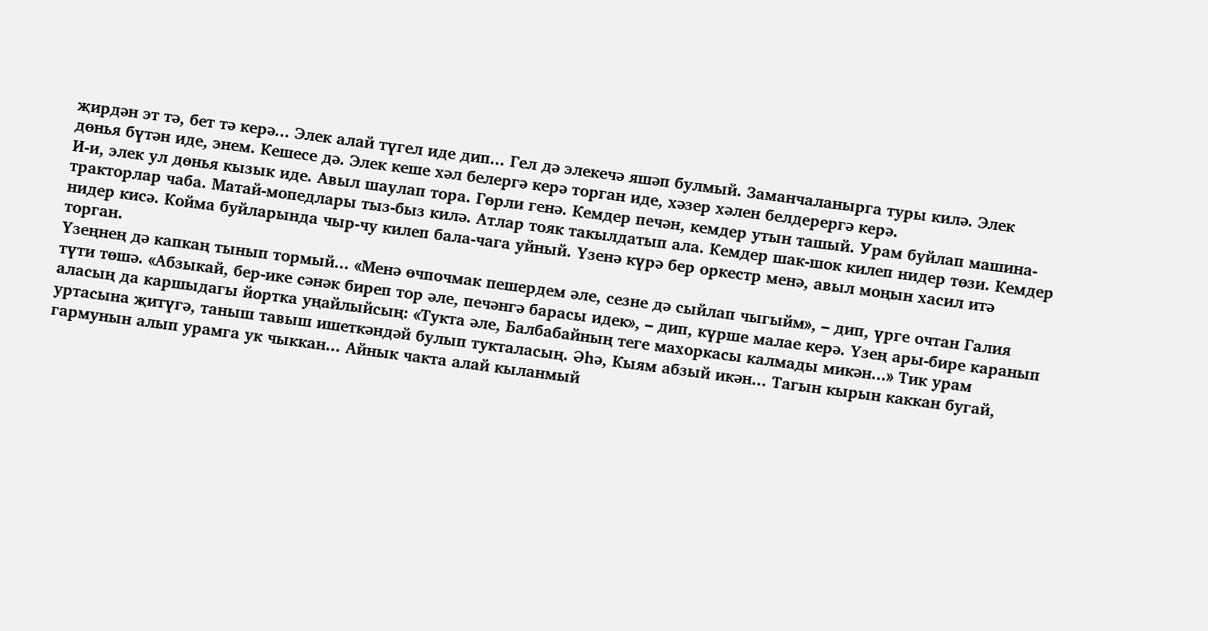җирдән эт тә, бет тә керә... Элек алай түгел иде дип... Гел дә элекечә яшәп булмый. Заманчаланырга туры килә. Элек дөнья бүтән иде, энем. Кешесе дә. Элек кеше хәл белергә керә торган иде, хәзер хәлен белдерергә керә.
И-и, элек ул дөнья кызык иде. Авыл шаулап тора. Гөрли генә. Кемдер печән, кемдер утын ташый. Урам буйлап машина-тракторлар чаба. Матай-мопедлары тыз-быз килә. Атлар тояк такылдатып ала. Кемдер шак-шок килеп нидер төзи. Кемдер нидер кисә. Койма буйларында чыр-чу килеп бала-чага уйный. Үзенә күрә бер оркестр менә, авыл моңын хасил итә торган.
Үзеңнең дә капкаң тынып тормый... «Менә өчпочмак пешердем әле, сезне дә сыйлап чыгыйм», – дип, үрге очтан Галия түти төшә. «Абзыкай, бер-ике сәнәк биреп тор әле, печәнгә барасы идек», – дип, күрше малае керә. Үзең ары-бире каранып аласың да каршыдагы йортка уңайлыйсың: «Тукта әле, Балбабайның теге махоркасы калмады микән...» Тик урам уртасына җитүгә, таныш тавыш ишеткәндәй булып тукталасың. Әһә, Кыям абзый икән... Тагын кырын каккан бугай, гармунын алып урамга ук чыккан... Айнык чакта алай кыланмый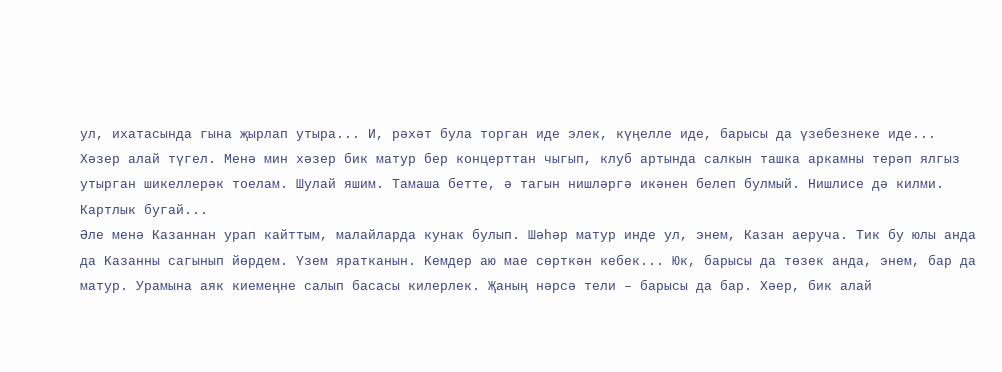ул, ихатасында гына җырлап утыра... И, рәхәт була торган иде элек, күңелле иде, барысы да үзебезнеке иде...
Хәзер алай түгел. Менә мин хәзер бик матур бер концерттан чыгып, клуб артында салкын ташка аркамны терәп ялгыз утырган шикеллерәк тоелам. Шулай яшим. Тамаша бетте, ә тагын нишләргә икәнен белеп булмый. Нишлисе дә килми. Картлык бугай...
Әле менә Казаннан урап кайттым, малайларда кунак булып. Шәһәр матур инде ул, энем, Казан аеруча. Тик бу юлы анда да Казанны сагынып йөрдем. Үзем яратканын. Кемдер аю мае сөрткән кебек... Юк, барысы да төзек анда, энем, бар да матур. Урамына аяк киемеңне салып басасы килерлек. Җаның нәрсә тели – барысы да бар. Хәер, бик алай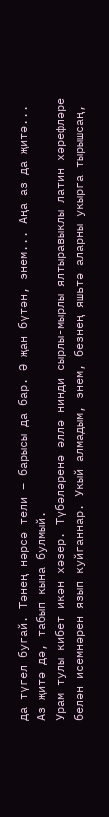да түгел бугай. Тәнең нәрсә тели – барысы да бар. Ә җан бүтән, энем... Аңа аз да җитә... Аз җитә дә, табып кына булмый.
Урам тулы кибет икән хәзер. Түбәләренә әллә нинди сырлы-мырлы ялтыравыклы латин хәрефләре белән исемнәрен язып куйганнар. Укый алмадым, энем, безнең яшьтә аларны укырга тырышсаң,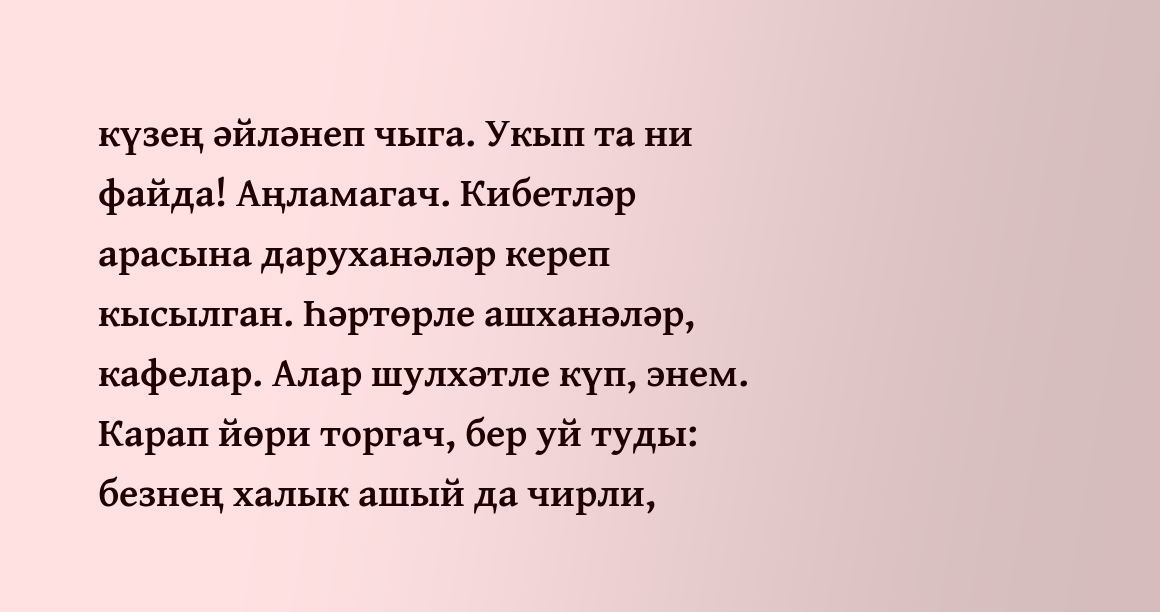күзең әйләнеп чыга. Укып та ни файда! Аңламагач. Кибетләр арасына даруханәләр кереп кысылган. Һәртөрле ашханәләр, кафелар. Алар шулхәтле күп, энем. Карап йөри торгач, бер уй туды: безнең халык ашый да чирли,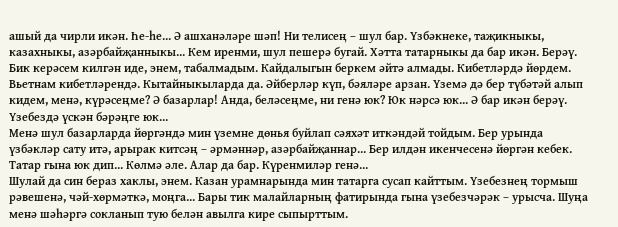ашый да чирли икән. Һе-һе... Ә ашханәләре шәп! Ни телисең – шул бар. Үзбәкнеке, таҗикныкы, казахныкы, азәрбайҗанныкы... Кем иренми, шул пешерә бугай. Хәтта татарныкы да бар икән. Берәү. Бик керәсем килгән иде, энем, табалмадым. Кайдалыгын беркем әйтә алмады. Кибетләрдә йөрдем. Вьетнам кибетләрендә. Кытайныкыларда да. Әйберләр күп, бәяләре арзан. Үземә дә бер түбәтәй алып кидем, менә, күрәсеңме? Ә базарлар! Анда, беләсеңме, ни генә юк? Юк нәрсә юк... Ә бар икән берәү. Үзебездә үскән бәрәңге юк...
Менә шул базарларда йөргәндә мин үземне дөнья буйлап сәяхәт иткәндәй тойдым. Бер урында үзбәкләр сату итә, арырак китсәң – әрмәннәр, азәрбайҗаннар... Бер илдән икенчесенә йөргән кебек. Татар гына юк дип... Көлмә әле. Алар да бар. Күренмиләр генә...
Шулай да син бераз хаклы, энем. Казан урамнарында мин татарга сусап кайттым. Үзебезнең тормыш рәвешенә, чәй-хөрмәткә, моңга... Бары тик малайларның фатирында гына үзебезчәрәк – урысча. Шуңа менә шәһәргә сокланып тую белән авылга кире сыпырттым.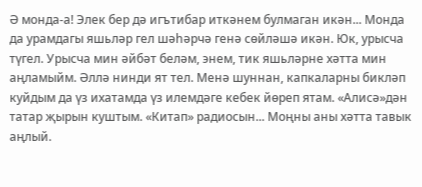Ә монда-а! Элек бер дә игътибар иткәнем булмаган икән... Монда да урамдагы яшьләр гел шәһәрчә генә сөйләшә икән. Юк, урысча түгел. Урысча мин әйбәт беләм, энем, тик яшьләрне хәтта мин аңламыйм. Әллә нинди ят тел. Менә шуннан, капкаларны бикләп куйдым да үз ихатамда үз илемдәге кебек йөреп ятам. «Алисә»дән татар җырын куштым. «Китап» радиосын... Моңны аны хәтта тавык аңлый.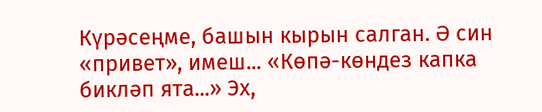Күрәсеңме, башын кырын салган. Ә син «привет», имеш... «Көпә-көндез капка бикләп ята...» Эх,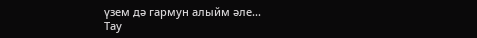үзем дә гармун алыйм әле...
Тау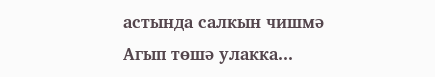астында салкын чишмә
Агып төшә улакка...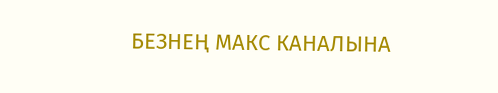БЕЗНЕҢ МАКС КАНАЛЫНА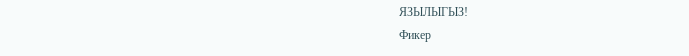ЯЗЫЛЫГЫЗ!
Фикер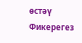өстәү
Фикерегез